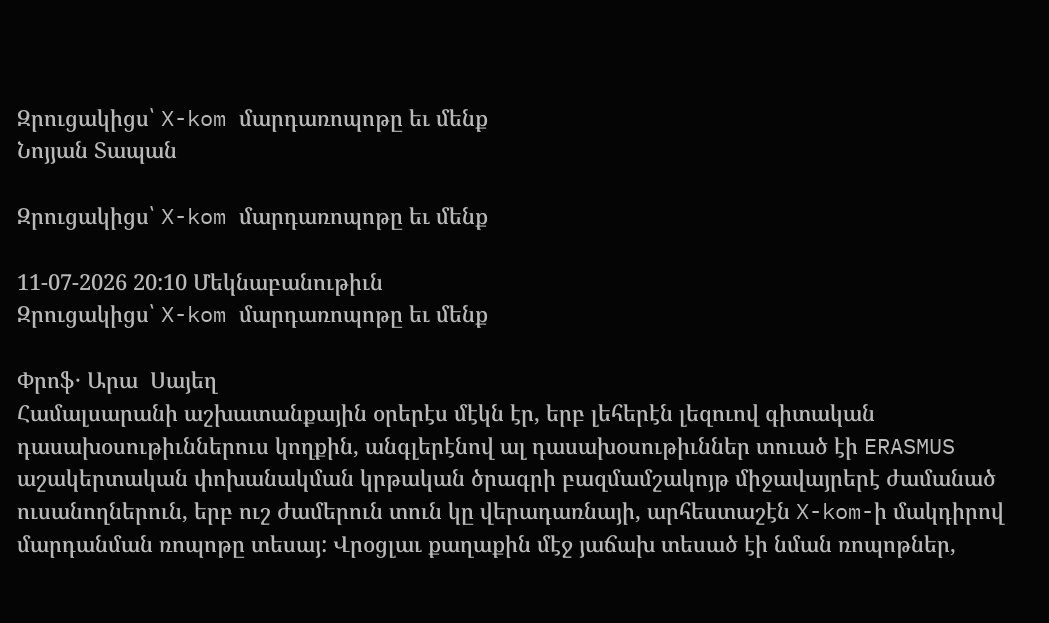Զրուցակիցս՝ X-kom մարդառոպոթը եւ մենք
Նոյյան Տապան

Զրուցակիցս՝ X-kom մարդառոպոթը եւ մենք

11-07-2026 20:10 Մեկնաբանութիւն
Զրուցակիցս՝ X-kom մարդառոպոթը եւ մենք

Փրոֆ․ Արա  Սայեղ
Համալսարանի աշխատանքային օրերէս մէկն էր, երբ լեհերէն լեզուով գիտական դասախօսութիւններուս կողքին, անգլերէնով ալ դասախօսութիւններ տուած էի ERASMUS  աշակերտական փոխանակման կրթական ծրագրի բազմամշակոյթ միջավայրերէ ժամանած ուսանողներուն, երբ ուշ ժամերուն տուն կը վերադառնայի, արհեստաշէն X-kom-ի մակդիրով մարդանման ռոպոթը տեսայ: Վրօցլաւ քաղաքին մէջ յաճախ տեսած էի նման ռոպոթներ,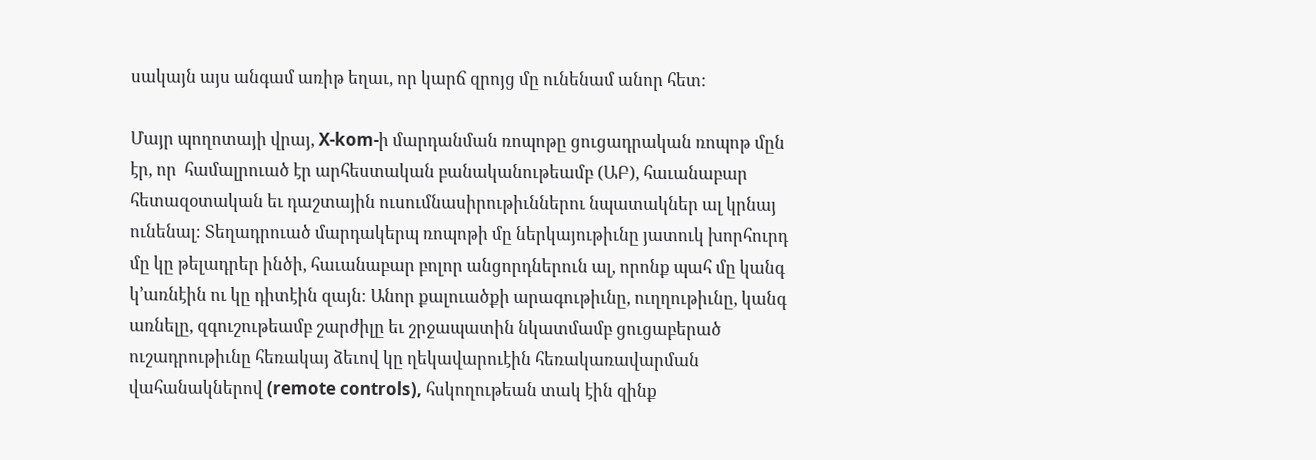սակայն այս անգամ առիթ եղաւ, որ կարճ զրոյց մը ունենամ անոր հետ:

Մայր պողոտայի վրայ, X-kom-ի մարդանման ռոպոթը ցուցադրական ռոպոթ մըն էր, որ  համալրուած էր արհեստական բանականութեամբ (ԱԲ), հաւանաբար հետազօտական եւ դաշտային ուսումնասիրութիւններու նպատակներ ալ կրնայ ունենալ։ Տեղադրուած մարդակերպ ռոպոթի մը ներկայութիւնը յատուկ խորհուրդ մը կը թելադրեր ինծի, հաւանաբար բոլոր անցորդներուն ալ, որոնք պահ մը կանգ կ՚առնէին ու կը դիտէին զայն։ Անոր քալուածքի արագութիւնը, ուղղութիւնը, կանգ առնելը, զգուշութեամբ շարժիլը եւ շրջապատին նկատմամբ ցուցաբերած ուշադրութիւնը հեռակայ ձեւով կը ղեկավարուէին հեռակառավարման վահանակներով (remote controls), հսկողութեան տակ էին զինք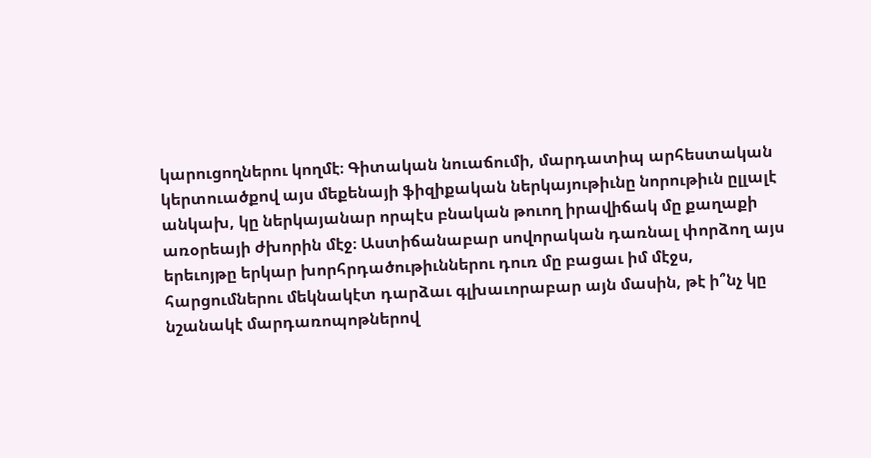կարուցողներու կողմէ։ Գիտական նուաճումի, մարդատիպ արհեստական կերտուածքով այս մեքենայի ֆիզիքական ներկայութիւնը նորութիւն ըլլալէ անկախ, կը ներկայանար որպէս բնական թուող իրավիճակ մը քաղաքի առօրեայի ժխորին մէջ։ Աստիճանաբար սովորական դառնալ փորձող այս երեւոյթը երկար խորհրդածութիւններու դուռ մը բացաւ իմ մէջս, հարցումներու մեկնակէտ դարձաւ գլխաւորաբար այն մասին, թէ ի՞նչ կը նշանակէ մարդառոպոթներով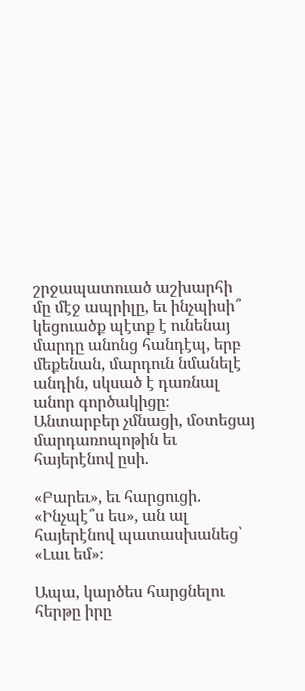շրջապատուած աշխարհի մը մէջ ապրիլը, եւ ինչպիսի՞ կեցուածք պէտք է ունենայ մարդը անոնց հանդէպ, երբ մեքենան, մարդուն նմանելէ անդին, սկսած է դառնալ անոր գործակիցը։ Անտարբեր չմնացի, մօտեցայ մարդառոպոթին եւ հայերէնով ըսի.

«Բարեւ», եւ հարցուցի.
«Ինչպէ՞ս ես», ան ալ հայերէնով պատասխանեց՝ «Լաւ եմ»։

Ապա, կարծես հարցնելու հերթը իրը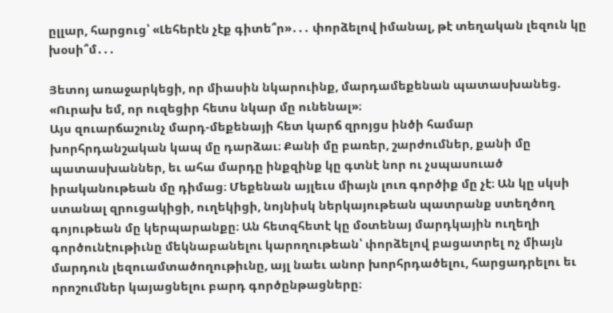ըլլար, հարցուց՝ «Լեհերէն չէք գիտե՞ր»․․․ փորձելով իմանալ, թէ տեղական լեզուն կը խօսի՞մ․․․

Յետոյ առաջարկեցի, որ միասին նկարուինք, մարդամեքենան պատասխանեց. «Ուրախ եմ, որ ուզեցիր հետս նկար մը ունենալ»։
Այս զուարճաշունչ մարդ-մեքենայի հետ կարճ զրոյցս ինծի համար խորհրդանշական կապ մը դարձաւ։ Քանի մը բառեր, շարժումներ, քանի մը պատասխաններ, եւ ահա մարդը ինքզինք կը գտնէ նոր ու չսպասուած իրականութեան մը դիմաց։ Մեքենան այլեւս միայն լուռ գործիք մը չէ։ Ան կը սկսի ստանալ զրուցակիցի, ուղեկիցի, նոյնիսկ ներկայութեան պատրանք ստեղծող գոյութեան մը կերպարանքը։ Ան հետզհետէ կը մօտենայ մարդկային ուղեղի գործունէութիւնը մեկնաբանելու կարողութեան՝ փորձելով բացատրել ոչ միայն մարդուն լեզուամտածողութիւնը, այլ նաեւ անոր խորհրդածելու, հարցադրելու եւ որոշումներ կայացնելու բարդ գործընթացները։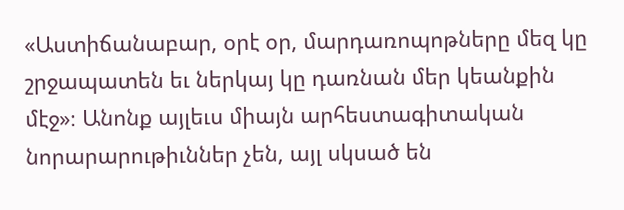«Աստիճանաբար, օրէ օր, մարդառոպոթները մեզ կը շրջապատեն եւ ներկայ կը դառնան մեր կեանքին մէջ»։ Անոնք այլեւս միայն արհեստագիտական նորարարութիւններ չեն, այլ սկսած են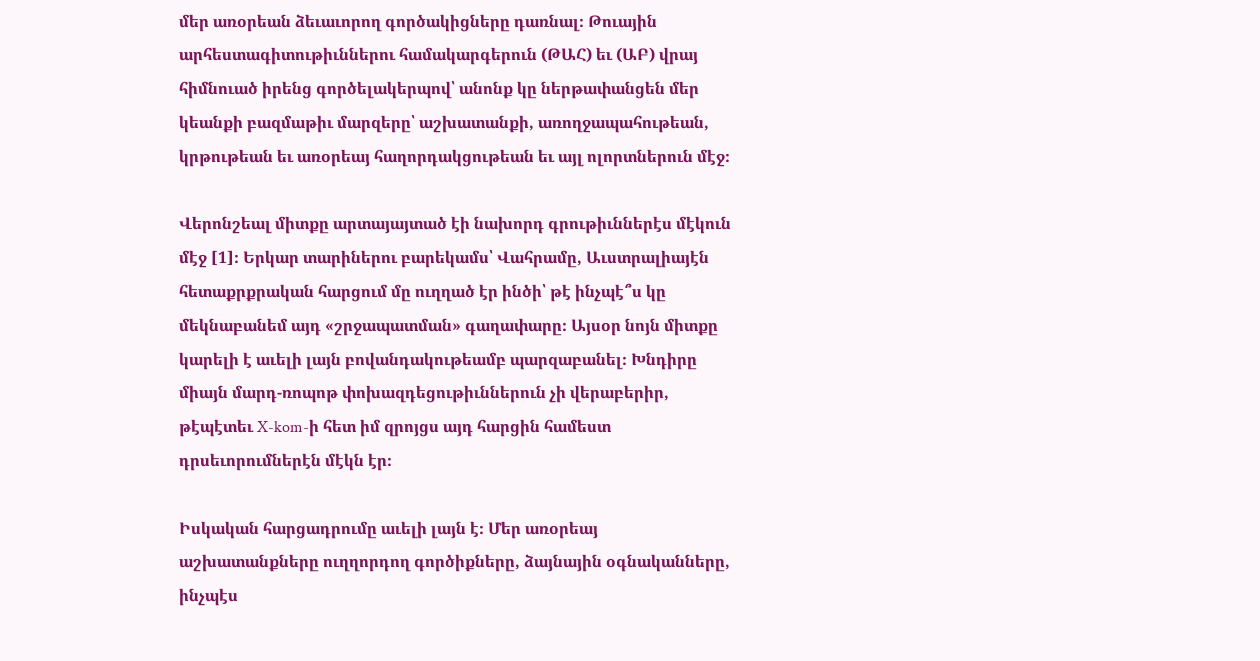մեր առօրեան ձեւաւորող գործակիցները դառնալ։ Թուային արհեստագիտութիւններու համակարգերուն (ԹԱՀ) եւ (ԱԲ) վրայ հիմնուած իրենց գործելակերպով՝ անոնք կը ներթափանցեն մեր կեանքի բազմաթիւ մարզերը՝ աշխատանքի, առողջապահութեան, կրթութեան եւ առօրեայ հաղորդակցութեան եւ այլ ոլորտներուն մէջ։

Վերոնշեալ միտքը արտայայտած էի նախորդ գրութիւններէս մէկուն մէջ [1]։ Երկար տարիներու բարեկամս՝ Վահրամը, Աւստրալիայէն հետաքրքրական հարցում մը ուղղած էր ինծի՝ թէ ինչպէ՞ս կը մեկնաբանեմ այդ «շրջապատման» գաղափարը։ Այսօր նոյն միտքը կարելի է աւելի լայն բովանդակութեամբ պարզաբանել։ Խնդիրը միայն մարդ-ռոպոթ փոխազդեցութիւններուն չի վերաբերիր, թէպէտեւ X-kom-ի հետ իմ զրոյցս այդ հարցին համեստ դրսեւորումներէն մէկն էր։

Իսկական հարցադրումը աւելի լայն է։ Մեր առօրեայ աշխատանքները ուղղորդող գործիքները, ձայնային օգնականները, ինչպէս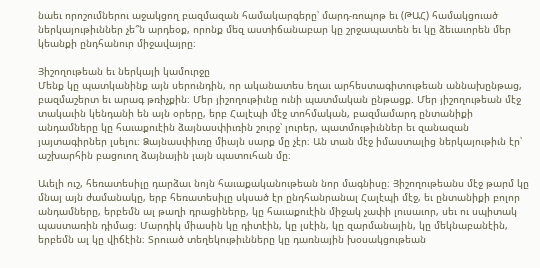նաեւ որոշումներու աջակցող բազմազան համակարգերը՝ մարդ-ռոպոթ եւ (ԹԱՀ) համակցուած ներկայութիւններ չե՞ն արդեօք, որոնք մեզ աստիճանաբար կը շրջապատեն եւ կը ձեւաւորեն մեր կեանքի ընդհանուր միջավայրը։

Յիշողութեան եւ ներկայի կամուրջը
Մենք կը պատկանինք այն սերունդին, որ ականատես եղաւ արհեստագիտութեան աննախընթաց, բազմաշերտ եւ արագ թռիչքին։ Մեր յիշողութիւնը ունի պատմական ընթացք. Մեր յիշողութեան մէջ տակաւին կենդանի են այն օրերը, երբ Հալէպի մէջ տոհմական, բազմամարդ ընտանիքի անդամները կը հաւաքուէին ձայնասփիւռին շուրջ՝ լուրեր, պատմութիւններ եւ զանազան յայտագիրներ լսելու։ Ձայնասփիւռը միայն սարք մը չէր։ Ան տան մէջ իմաստալից ներկայութիւն էր՝ աշխարհին բացուող ձայնային լայն պատուհան մը։

Աւելի ուշ, հեռատեսիլը դարձաւ նոյն հաւաքականութեան նոր մագնիսը։ Յիշողութեանս մէջ թարմ կը մնայ այն ժամանակը, երբ հեռատեսիլը սկսած էր ընդհանրանալ Հալէպի մէջ, եւ ընտանիքի բոլոր անդամները, երբեմն ալ թաղի դրացիները, կը հաւաքուէին միջակ չափի լուսաւոր, սեւ ու սպիտակ պաստառին դիմաց։ Մարդիկ միասին կը դիտէին, կը լսէին, կը զարմանային, կը մեկնաբանէին, երբեմն ալ կը վիճէին։ Տրուած տեղեկութիւնները կը դառնային խօսակցութեան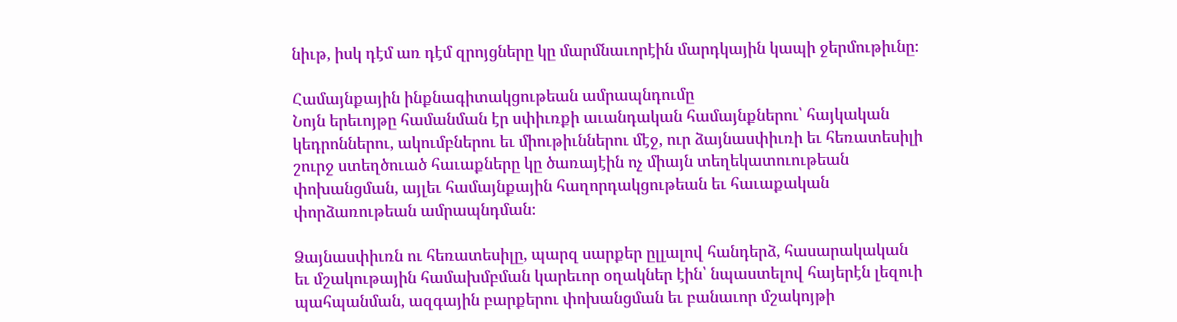նիւթ, իսկ դէմ առ դէմ զրոյցները կը մարմնաւորէին մարդկային կապի ջերմութիւնը։

Համայնքային ինքնագիտակցութեան ամրապնդումը
Նոյն երեւոյթը համանման էր սփիւռքի աւանդական համայնքներու՝ հայկական կեդրոններու, ակումբներու եւ միութիւններու մէջ, ուր ձայնասփիւռի եւ հեռատեսիլի շուրջ ստեղծուած հաւաքները կը ծառայէին ոչ միայն տեղեկատուութեան փոխանցման, այլեւ համայնքային հաղորդակցութեան եւ հաւաքական փորձառութեան ամրապնդման։

Ձայնասփիւռն ու հեռատեսիլը, պարզ սարքեր ըլլալով հանդերձ, հասարակական եւ մշակութային համախմբման կարեւոր օղակներ էին՝ նպաստելով հայերէն լեզուի պահպանման, ազգային բարքերու փոխանցման եւ բանաւոր մշակոյթի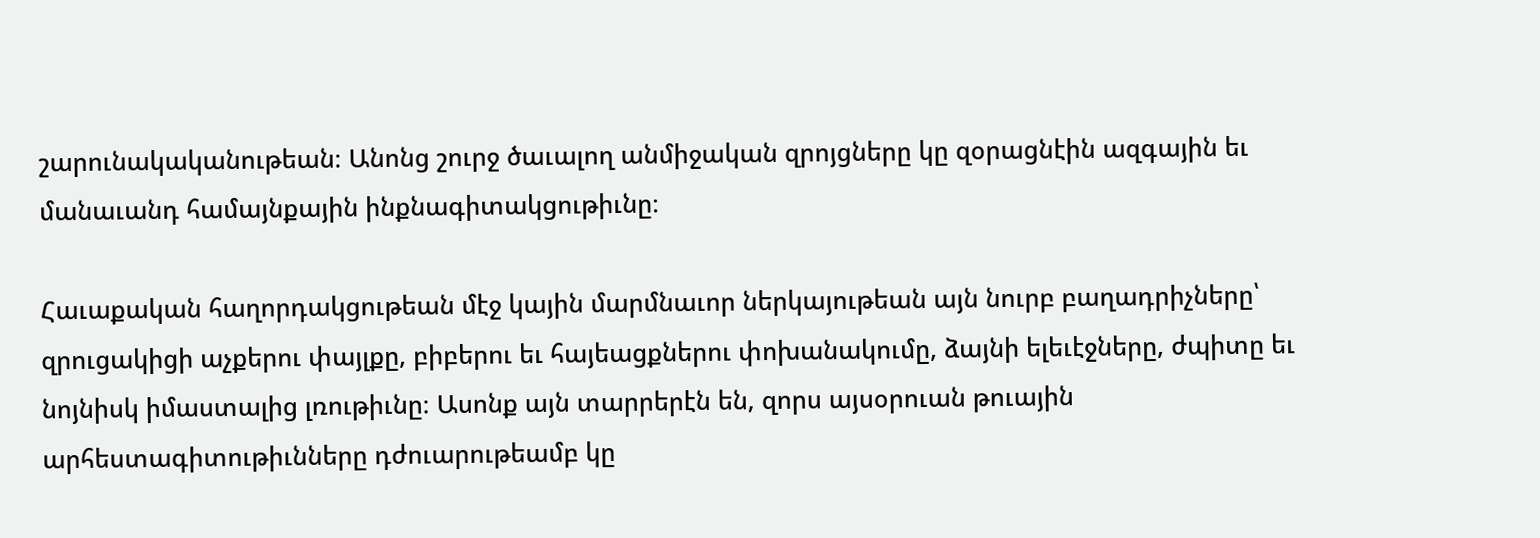շարունակականութեան։ Անոնց շուրջ ծաւալող անմիջական զրոյցները կը զօրացնէին ազգային եւ մանաւանդ համայնքային ինքնագիտակցութիւնը։

Հաւաքական հաղորդակցութեան մէջ կային մարմնաւոր ներկայութեան այն նուրբ բաղադրիչները՝ զրուցակիցի աչքերու փայլքը, բիբերու եւ հայեացքներու փոխանակումը, ձայնի ելեւէջները, ժպիտը եւ նոյնիսկ իմաստալից լռութիւնը։ Ասոնք այն տարրերէն են, զորս այսօրուան թուային արհեստագիտութիւնները դժուարութեամբ կը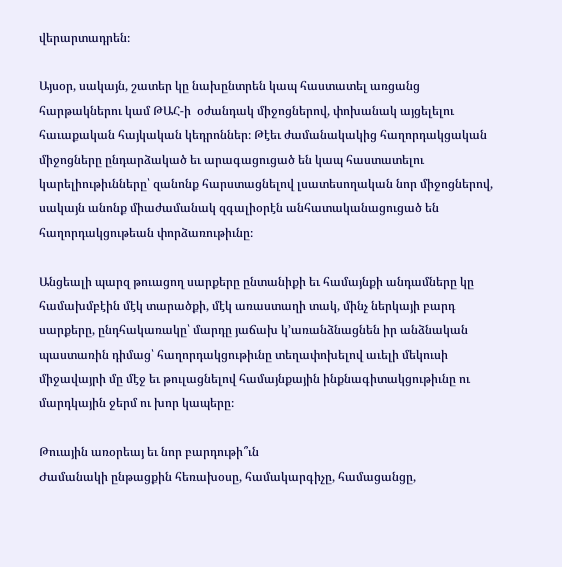վերարտադրեն։

Այսօր, սակայն, շատեր կը նախընտրեն կապ հաստատել առցանց հարթակներու կամ ԹԱՀ-ի  օժանդակ միջոցներով, փոխանակ այցելելու հաւաքական հայկական կեդրոններ։ Թէեւ ժամանակակից հաղորդակցական միջոցները ընդարձակած եւ արագացուցած են կապ հաստատելու կարելիութիւնները՝ զանոնք հարստացնելով լսատեսողական նոր միջոցներով, սակայն անոնք միաժամանակ զգալիօրէն անհատականացուցած են հաղորդակցութեան փորձառութիւնը։

Անցեալի պարզ թուացող սարքերը ընտանիքի եւ համայնքի անդամները կը համախմբէին մէկ տարածքի, մէկ առաստաղի տակ, մինչ ներկայի բարդ սարքերը, ընդհակառակը՝ մարդը յաճախ կ’առանձնացնեն իր անձնական պաստառին դիմաց՝ հաղորդակցութիւնը տեղափոխելով աւելի մեկուսի միջավայրի մը մէջ եւ թուլացնելով համայնքային ինքնագիտակցութիւնը ու մարդկային ջերմ ու խոր կապերը։

Թուային առօրեայ եւ նոր բարդութի՞ւն
Ժամանակի ընթացքին հեռախօսը, համակարգիչը, համացանցը,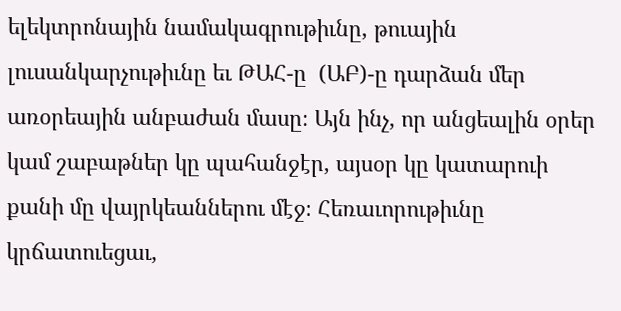ելեկտրոնային նամակագրութիւնը, թուային լուսանկարչութիւնը եւ ԹԱՀ-ը  (ԱԲ)-ը դարձան մեր առօրեային անբաժան մասը։ Այն ինչ, որ անցեալին օրեր կամ շաբաթներ կը պահանջէր, այսօր կը կատարուի քանի մը վայրկեաններու մէջ։ Հեռաւորութիւնը կրճատուեցաւ,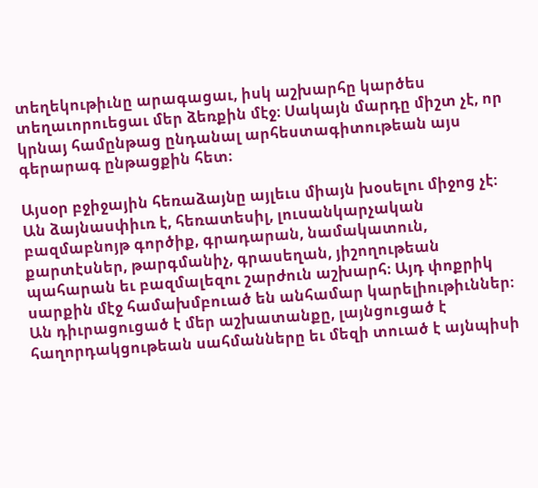տեղեկութիւնը արագացաւ, իսկ աշխարհը կարծես տեղաւորուեցաւ մեր ձեռքին մէջ։ Սակայն մարդը միշտ չէ, որ կրնայ համընթաց ընդանալ արհեստագիտութեան այս գերարագ ընթացքին հետ։

Այսօր բջիջային հեռաձայնը այլեւս միայն խօսելու միջոց չէ։ Ան ձայնասփիւռ է, հեռատեսիլ, լուսանկարչական բազմաբնոյթ գործիք, գրադարան, նամակատուն, քարտէսներ, թարգմանիչ, գրասեղան, յիշողութեան պահարան եւ բազմալեզու շարժուն աշխարհ։ Այդ փոքրիկ սարքին մէջ համախմբուած են անհամար կարելիութիւններ։ Ան դիւրացուցած է մեր աշխատանքը, լայնցուցած է հաղորդակցութեան սահմանները եւ մեզի տուած է այնպիսի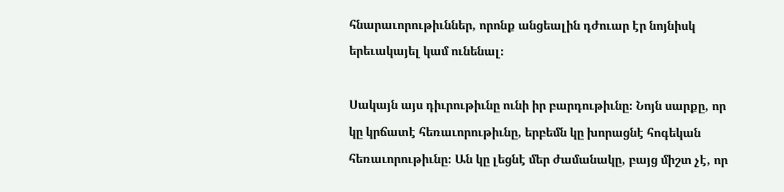հնարաւորութիւններ, որոնք անցեալին դժուար էր նոյնիսկ երեւակայել կամ ունենալ։

Սակայն այս դիւրութիւնը ունի իր բարդութիւնը։ Նոյն սարքը, որ կը կրճատէ հեռաւորութիւնը, երբեմն կը խորացնէ հոգեկան հեռաւորութիւնը։ Ան կը լեցնէ մեր ժամանակը, բայց միշտ չէ, որ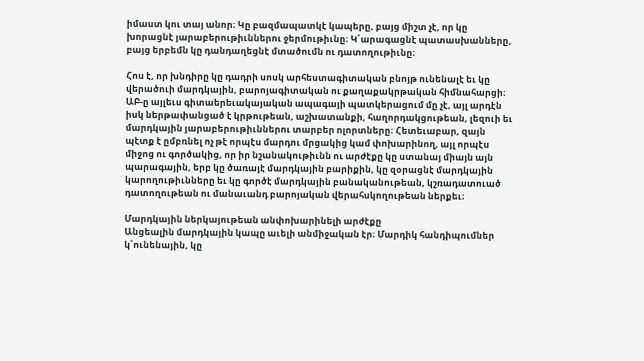իմաստ կու տայ անոր։ Կը բազմապատկէ կապերը, բայց միշտ չէ, որ կը խորացնէ յարաբերութիւններու ջերմութիւնը։ Կ՛արագացնէ պատասխանները, բայց երբեմն կը դանդաղեցնէ մտածումն ու դատողութիւնը։

Հոս է, որ խնդիրը կը դադրի սոսկ արհեստագիտական բնոյթ ունենալէ եւ կը վերածուի մարդկային, բարոյագիտական ու քաղաքակրթական հիմնահարցի։ ԱԲ-ը այլեւս գիտաերեւակայական ապագայի պատկերացում մը չէ, այլ արդէն իսկ ներթափանցած է կրթութեան, աշխատանքի, հաղորդակցութեան, լեզուի եւ մարդկային յարաբերութիւններու տարբեր ոլորտները։ Հետեւաբար, զայն պէտք է ըմբռնել ոչ թէ որպէս մարդու մրցակից կամ փոխարինող, այլ որպէս միջոց ու գործակից, որ իր նշանակութիւնն ու արժէքը կը ստանայ միայն այն պարագային, երբ կը ծառայէ մարդկային բարիքին, կը զօրացնէ մարդկային կարողութիւնները եւ կը գործէ մարդկային բանականութեան, կշռադատուած դատողութեան ու մանաւանդ բարոյական վերահսկողութեան ներքեւ։

Մարդկային ներկայութեան անփոխարինելի արժէքը
Անցեալին մարդկային կապը աւելի անմիջական էր։ Մարդիկ հանդիպումներ կ՛ունենային, կը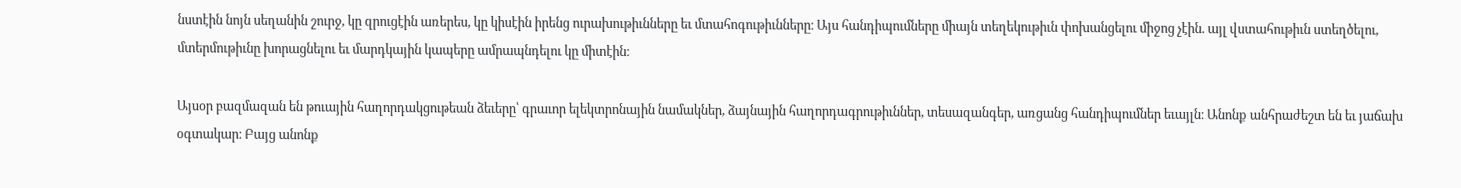նստէին նոյն սեղանին շուրջ, կը զրուցէին առերես, կը կիսէին իրենց ուրախութիւնները եւ մտահոգութիւնները։ Այս հանդիպումները միայն տեղեկութիւն փոխանցելու միջոց չէին. այլ վստահութիւն ստեղծելու, մտերմութիւնը խորացնելու եւ մարդկային կապերը ամրապնդելու կը միտէին։

Այսօր բազմազան են թուային հաղորդակցութեան ձեւերը՝ գրաւոր ելեկտրոնային նամակներ, ձայնային հաղորդագրութիւններ, տեսազանգեր, առցանց հանդիպումներ եւայլն։ Անոնք անհրաժեշտ են եւ յաճախ օգտակար։ Բայց անոնք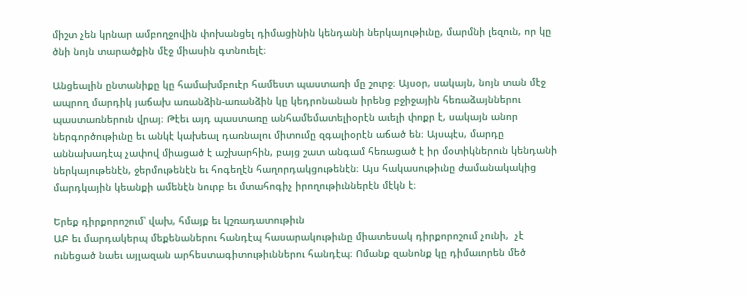միշտ չեն կրնար ամբողջովին փոխանցել դիմացինին կենդանի ներկայութիւնը, մարմնի լեզուն, որ կը ծնի նոյն տարածքին մէջ միասին գտնուելէ։

Անցեալին ընտանիքը կը համախմբուէր համեստ պաստառի մը շուրջ։ Այսօր, սակայն, նոյն տան մէջ ապրող մարդիկ յաճախ առանձին-առանձին կը կեդրոնանան իրենց բջիջային հեռաձայններու պաստառներուն վրայ։ Թէեւ այդ պաստառը անհամեմատելիօրէն աւելի փոքր է, սակայն անոր ներգործութիւնը եւ անկէ կախեալ դառնալու միտումը զգալիօրէն աճած են։ Այսպէս, մարդը աննախադէպ չափով միացած է աշխարհին, բայց շատ անգամ հեռացած է իր մօտիկներուն կենդանի ներկայութենէն, ջերմութենէն եւ հոգեղէն հաղորդակցութենէն։ Այս հակասութիւնը ժամանակակից մարդկային կեանքի ամենէն նուրբ եւ մտահոգիչ իրողութիւններէն մէկն է։

Երեք դիրքորոշում՝ վախ, հմայք եւ կշռադատութիւն
ԱԲ եւ մարդակերպ մեքենաներու հանդէպ հասարակութիւնը միատեսակ դիրքորոշում չունի,  չէ ունեցած նաեւ այլազան արհեստագիտութիւններու հանդէպ։ Ոմանք զանոնք կը դիմաւորեն մեծ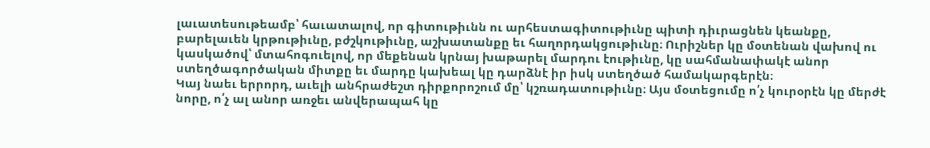լաւատեսութեամբ՝ հաւատալով, որ գիտութիւնն ու արհեստագիտութիւնը պիտի դիւրացնեն կեանքը, բարելաւեն կրթութիւնը, բժշկութիւնը, աշխատանքը եւ հաղորդակցութիւնը։ Ուրիշներ կը մօտենան վախով ու կասկածով՝ մտահոգուելով, որ մեքենան կրնայ խաթարել մարդու էութիւնը, կը սահմանափակէ անոր ստեղծագործական միտքը եւ մարդը կախեալ կը դարձնէ իր իսկ ստեղծած համակարգերէն։
Կայ նաեւ երրորդ, աւելի անհրաժեշտ դիրքորոշում մը՝ կշռադատութիւնը։ Այս մօտեցումը ո՛չ կուրօրէն կը մերժէ նորը, ո՛չ ալ անոր առջեւ անվերապահ կը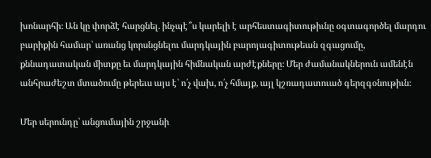խոնարհի։ Ան կը փորձէ հարցնել. ինչպէ՞ս կարելի է արհեստագիտութիւնը օգտագործել մարդու բարիքին համար՝ առանց կորսնցնելու մարդկային բարոյագիտութեան զգացումը, քննադատական միտքը եւ մարդկային հիմնական արժէքները։ Մեր ժամանակներուն ամենէն անհրաժեշտ մտածումը թերեւս այս է՝ ո՛չ վախ, ո՛չ հմայք, այլ կշռադատուած գերզգօնութիւն։

Մեր սերունդը՝ անցումային շրջանի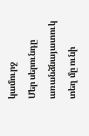կամուրջ
Մեր սերունդը առանձնայատուկ տեղ մը ունի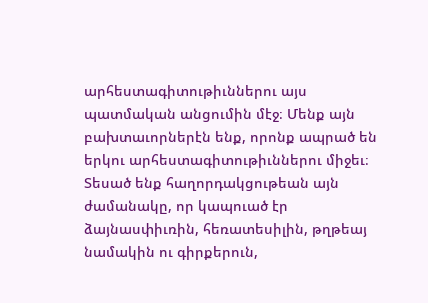արհեստագիտութիւններու այս պատմական անցումին մէջ։ Մենք այն բախտաւորներէն ենք, որոնք ապրած են երկու արհեստագիտութիւններու միջեւ։ Տեսած ենք հաղորդակցութեան այն ժամանակը, որ կապուած էր ձայնասփիւռին, հեռատեսիլին, թղթեայ նամակին ու գիրքերուն,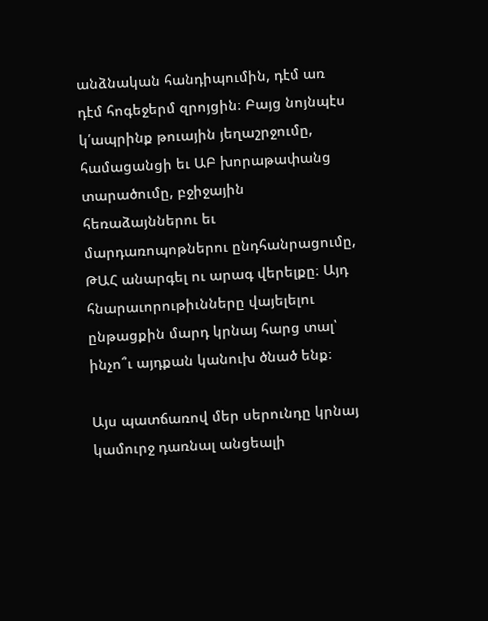անձնական հանդիպումին, դէմ առ դէմ հոգեջերմ զրոյցին։ Բայց նոյնպէս կ՛ապրինք թուային յեղաշրջումը, համացանցի եւ ԱԲ խորաթափանց տարածումը, բջիջային հեռաձայններու եւ մարդառոպոթներու ընդհանրացումը, ԹԱՀ անարգել ու արագ վերելքը։ Այդ հնարաւորութիւնները վայելելու ընթացքին մարդ կրնայ հարց տալ՝ ինչո՞ւ այդքան կանուխ ծնած ենք։

Այս պատճառով մեր սերունդը կրնայ կամուրջ դառնալ անցեալի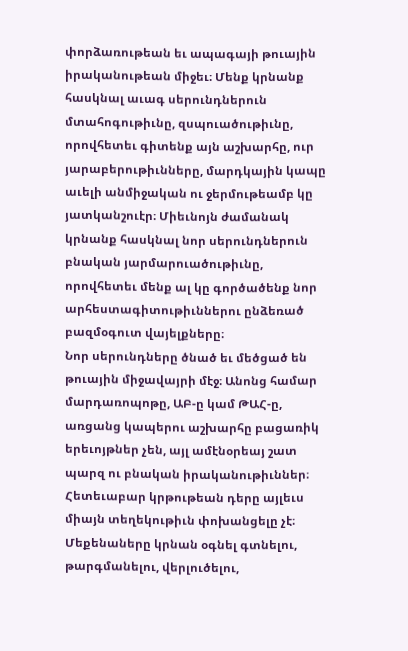փորձառութեան եւ ապագայի թուային իրականութեան միջեւ։ Մենք կրնանք հասկնալ աւագ սերունդներուն մտահոգութիւնը, զսպուածութիւնը, որովհետեւ գիտենք այն աշխարհը, ուր յարաբերութիւնները, մարդկային կապը աւելի անմիջական ու ջերմութեամբ կը յատկանշուէր։ Միեւնոյն ժամանակ կրնանք հասկնալ նոր սերունդներուն բնական յարմարուածութիւնը, որովհետեւ մենք ալ կը գործածենք նոր արհեստագիտութիւններու ընձեռած բազմօգուտ վայելքները։
Նոր սերունդները ծնած եւ մեծցած են թուային միջավայրի մէջ։ Անոնց համար մարդառոպոթը, ԱԲ-ը կամ ԹԱՀ-ը, առցանց կապերու աշխարհը բացառիկ երեւոյթներ չեն, այլ ամէնօրեայ շատ պարզ ու բնական իրականութիւններ։ Հետեւաբար կրթութեան դերը այլեւս միայն տեղեկութիւն փոխանցելը չէ։ Մեքենաները կրնան օգնել գտնելու, թարգմանելու, վերլուծելու,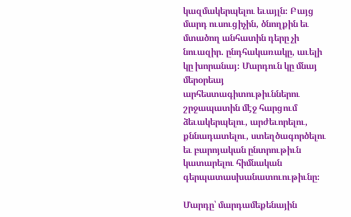կազմակերպելու եւայլն։ Բայց մարդ ուսուցիչին, ծնողքին եւ մտածող անհատին դերը չի նուազիր. ընդհակառակը, աւելի կը խորանայ։ Մարդուն կը մնայ մերօրեայ արհեստագիտութիւններու շրջապատին մէջ հարցում ձեւակերպելու, արժեւորելու, քննադատելու, ստեղծագործելու եւ բարոյական ընտրութիւն կատարելու հիմնական գերպատասխանատուութիւնը։

Մարդը՝ մարդամեքենային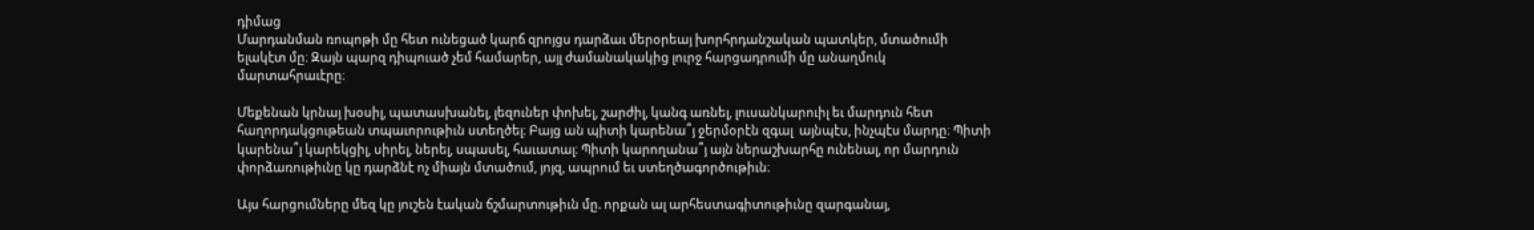դիմաց
Մարդանման ռոպոթի մը հետ ունեցած կարճ զրոյցս դարձաւ մերօրեայ խորհրդանշական պատկեր, մտածումի ելակէտ մը։ Զայն պարզ դիպուած չեմ համարեր, այլ ժամանակակից լուրջ հարցադրումի մը անաղմուկ մարտահրաւէրը։

Մեքենան կրնայ խօսիլ, պատասխանել, լեզուներ փոխել, շարժիլ, կանգ առնել, լուսանկարուիլ եւ մարդուն հետ հաղորդակցութեան տպաւորութիւն ստեղծել։ Բայց ան պիտի կարենա՞յ ջերմօրէն զգալ  այնպէս, ինչպէս մարդը։ Պիտի կարենա՞յ կարեկցիլ, սիրել, ներել, սպասել, հաւատալ։ Պիտի կարողանա՞յ այն ներաշխարհը ունենալ, որ մարդուն փորձառութիւնը կը դարձնէ ոչ միայն մտածում, յոյզ, ապրում եւ ստեղծագործութիւն։

Այս հարցումները մեզ կը յուշեն էական ճշմարտութիւն մը. որքան ալ արհեստագիտութիւնը զարգանայ,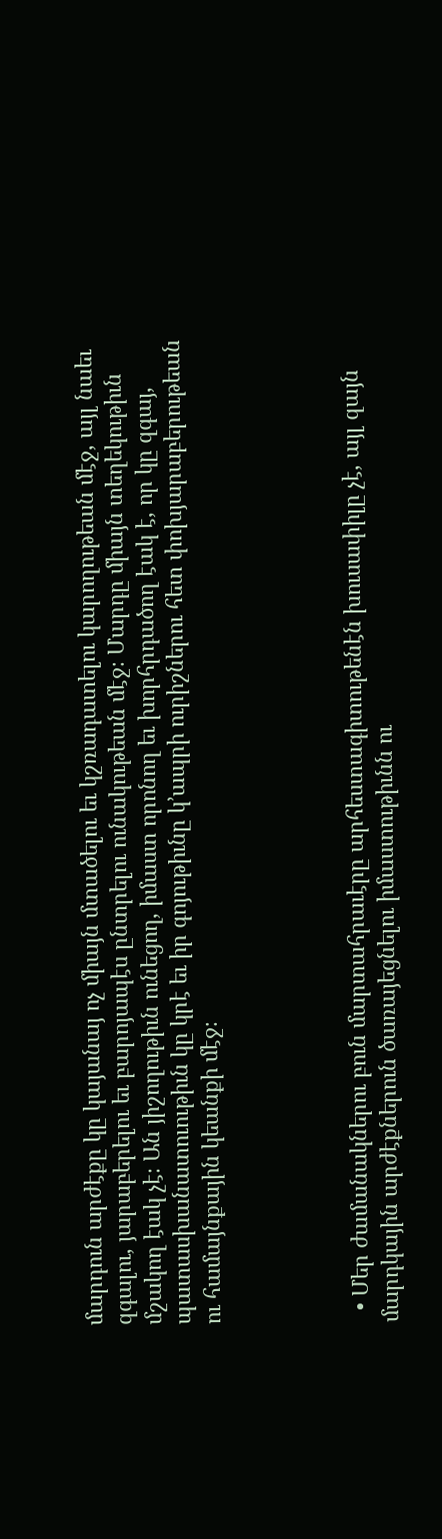մարդուն արժէքը կը կայանայ ոչ միայն մտածելու եւ կշռադատելու կարողութեան մէջ, այլ նաեւ զգալու, յարաբերելու եւ բարոյապէս ընտրելու ունակութեան մէջ։ Մարդը միայն տեղեկութիւն մշակող էակ չէ։ Ան յիշողութիւն ունեցող, իմաստ որոնող եւ խորհրդածող էակ է, որ կը զգայ, պատասխանատուութիւն կը կրէ եւ իր գոյութիւնը կ’ապրի ուրիշներու հետ փոխյարաբերութեան ու համայնքային կեանքի մէջ։




  • Մեր ժամանակներու բուն մարտահրաւէրը արհեստագիտութենէն խուսափիլը չէ, այլ զայն մարդկային արժէքներուն ծառայեցնելու իմաստութիւնն ու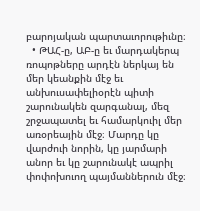բարոյական պարտաւորութիւնը։
  • ԹԱՀ-ը, ԱԲ-ը եւ մարդակերպ ռոպոթները արդէն ներկայ են մեր կեանքին մէջ եւ անխուսափելիօրէն պիտի շարունակեն զարգանալ, մեզ շրջապատել եւ համարկուիլ մեր առօրեային մէջ։ Մարդը կը վարժուի նորին, կը յարմարի անոր եւ կը շարունակէ ապրիլ փոփոխուող պայմաններուն մէջ։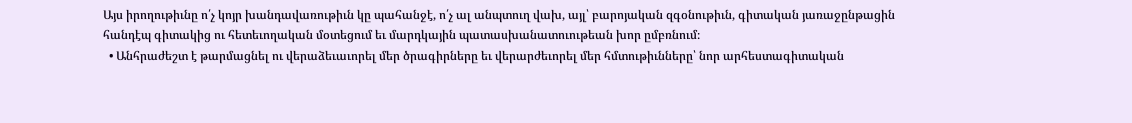Այս իրողութիւնը ո՛չ կոյր խանդավառութիւն կը պահանջէ, ո՛չ ալ անպտուղ վախ, այլ՝ բարոյական զգօնութիւն, գիտական յառաջընթացին հանդէպ գիտակից ու հետեւողական մօտեցում եւ մարդկային պատասխանատուութեան խոր ըմբռնում։
  • Անհրաժեշտ է թարմացնել ու վերաձեւաւորել մեր ծրագիրները եւ վերարժեւորել մեր հմտութիւնները՝ նոր արհեստագիտական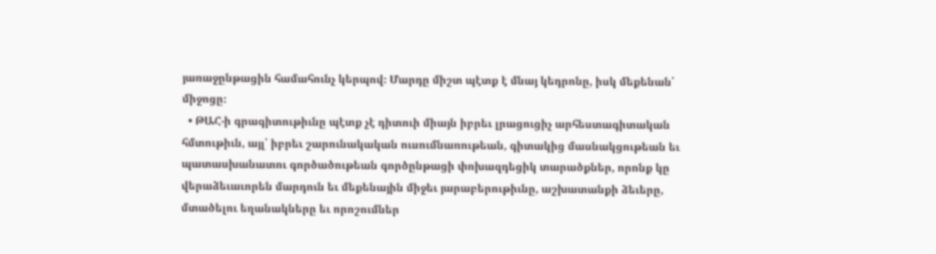յառաջընթացին համահունչ կերպով։ Մարդը միշտ պէտք է մնայ կեդրոնը, իսկ մեքենան՝ միջոցը։
  • ԹԱՀ-ի գրագիտութիւնը պէտք չէ դիտուի միայն իբրեւ լրացուցիչ արհեստագիտական հմտութիւն, այլ՝ իբրեւ շարունակական ուսումնառութեան, գիտակից մասնակցութեան եւ պատասխանատու գործածութեան գործընթացի փոխազդեցիկ տարածքներ, որոնք կը վերաձեւաւորեն մարդուն եւ մեքենային միջեւ յարաբերութիւնը, աշխատանքի ձեւերը, մտածելու եղանակները եւ որոշումներ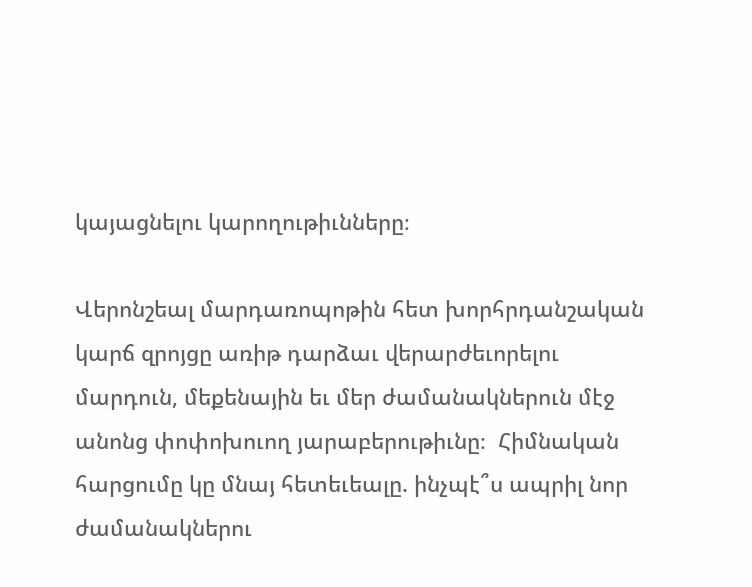կայացնելու կարողութիւնները։

Վերոնշեալ մարդառոպոթին հետ խորհրդանշական կարճ զրոյցը առիթ դարձաւ վերարժեւորելու մարդուն, մեքենային եւ մեր ժամանակներուն մէջ անոնց փոփոխուող յարաբերութիւնը։  Հիմնական հարցումը կը մնայ հետեւեալը. ինչպէ՞ս ապրիլ նոր ժամանակներու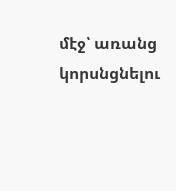մէջ՝ առանց կորսնցնելու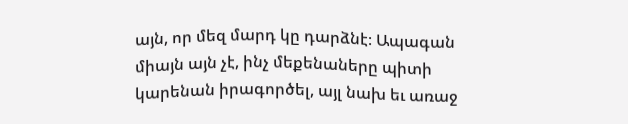այն, որ մեզ մարդ կը դարձնէ։ Ապագան միայն այն չէ, ինչ մեքենաները պիտի կարենան իրագործել, այլ նախ եւ առաջ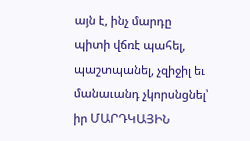այն է, ինչ մարդը պիտի վճռէ պահել, պաշտպանել, չզիջիլ եւ մանաւանդ չկորսնցնել՝ իր ՄԱՐԴԿԱՅԻՆ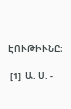ԷՈՒԹԻՒՆԸ։

 [1]  Ա. Ս. -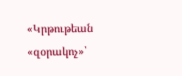«Կրթութեան «զօրակոչ»՝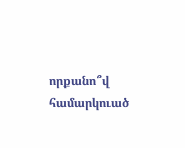որքանո՞վ համարկուած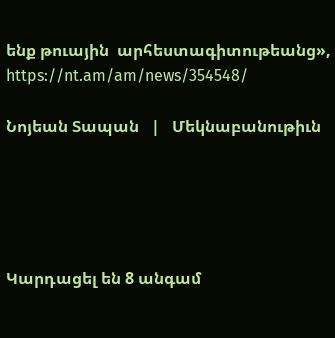ենք թուային  արհեստագիտութեանց», https://nt.am/am/news/354548/

Նոյեան Տապան   |   Մեկնաբանութիւն





Կարդացել են 8 անգամ